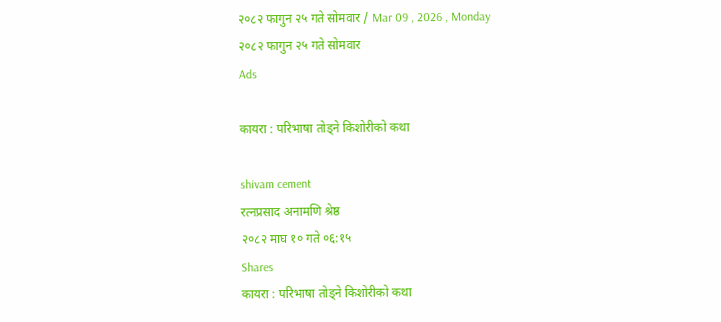२०८२ फागुन २५ गते सोमवार / Mar 09 , 2026 , Monday
२०८२ फागुन २५ गते सोमवार
Ads

कायरा : परिभाषा तोड्ने किशोरीको कथा

shivam cement
रत्नप्रसाद अनामणि श्रेष्ठ
२०८२ माघ १० गते ०६:१५
Shares
कायरा : परिभाषा तोड्ने किशोरीको कथा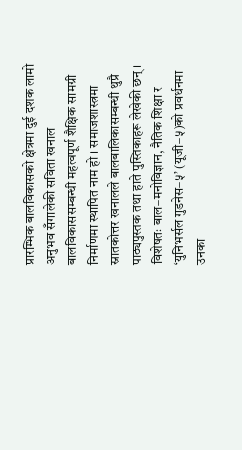प्रारम्भिक बालविकासको क्षेत्रमा दुई दशक लामो अनुभव सँगालेकी सविता खनाल बालविकाससम्बन्धी महत्वपूर्ण शैक्षिक सामग्री निर्माणमा स्थापित नाम हो । समाजशास्त्रमा स्नातकोत्तर खनालले बालबालिकासम्बन्धी थुप्रै पाठ्यपुस्तक तथा हाते पुस्तिकाहरू लेखेकी छन् । विशेषतः बाल–मनोविज्ञान, नैतिक शिक्षा र ‘युनिभर्सल गुडनेस–५’ (यूजी–५)को प्रवर्धनमा उनका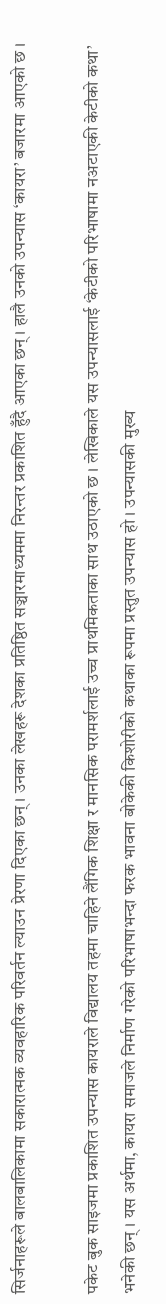सिर्जनाहरूले बालबालिकामा सकारात्मक व्यवहारिक परिवर्तन ल्याउन प्रेरणा दिएका छन् । उनका लेखहरू देशका प्रतिष्ठित सञ्चारमाध्यममा निरन्तर प्रकाशित हुँदै आएका छन् । हालै उनको उपन्यास ‘कायरा’ बजारमा आएको छ ।

पकेट बुक साइजमा प्रकाशित उपन्यास कायराले विद्यालय तहमा चाहिने लैंगिक शिक्षा र मानसिक परामर्शलाई उच्च प्राथमिकताका साथ उठाएको छ । लेखिकाले यस उपन्यासलाई ‘केटीको परिभाषामा नअटाएकी केटीको कथा’ भनेकी छन् । यस अर्थमा, कायरा समाजले निर्माण गरेको परिभाषाभन्दा फरक भावना बोकेकी किशोरीको कथाका रूपमा प्रस्तुत उपन्यास हो । उपन्यासकी मुख्य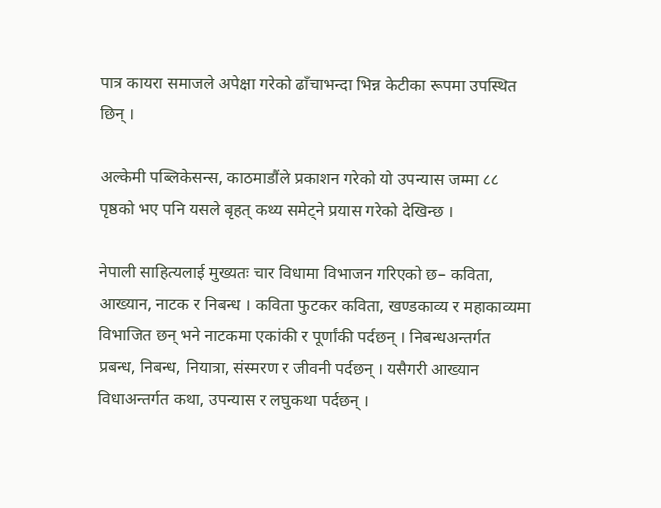पात्र कायरा समाजले अपेक्षा गरेको ढाँचाभन्दा भिन्न केटीका रूपमा उपस्थित छिन् ।

अल्केमी पब्लिकेसन्स, काठमाडौंले प्रकाशन गरेको यो उपन्यास जम्मा ८८ पृष्ठको भए पनि यसले बृहत् कथ्य समेट्ने प्रयास गरेको देखिन्छ ।

नेपाली साहित्यलाई मुख्यतः चार विधामा विभाजन गरिएको छ– कविता, आख्यान, नाटक र निबन्ध । कविता फुटकर कविता, खण्डकाव्य र महाकाव्यमा विभाजित छन् भने नाटकमा एकांकी र पूर्णांकी पर्दछन् । निबन्धअन्तर्गत प्रबन्ध, निबन्ध, नियात्रा, संस्मरण र जीवनी पर्दछन् । यसैगरी आख्यान विधाअन्तर्गत कथा, उपन्यास र लघुकथा पर्दछन् ।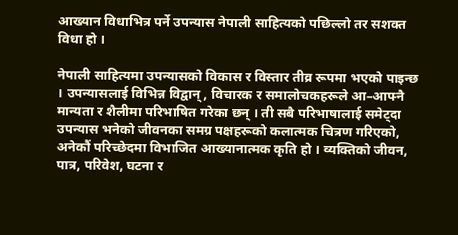आख्यान विधाभित्र पर्ने उपन्यास नेपाली साहित्यको पछिल्लो तर सशक्त विधा हो ।

नेपाली साहित्यमा उपन्यासको विकास र विस्तार तीव्र रूपमा भएको पाइन्छ । उपन्यासलाई विभिन्न विद्वान्, विचारक र समालोचकहरूले आ–आफ्नै मान्यता र शैलीमा परिभाषित गरेका छन् । ती सबै परिभाषालाई समेट्दा उपन्यास भनेको जीवनका समग्र पक्षहरूको कलात्मक चित्रण गरिएको, अनेकौं परिच्छेदमा विभाजित आख्यानात्मक कृति हो । व्यक्तिको जीवन, पात्र, परिवेश, घटना र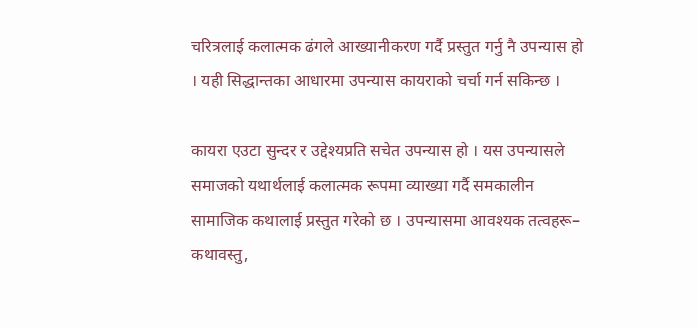चरित्रलाई कलात्मक ढंगले आख्यानीकरण गर्दै प्रस्तुत गर्नु नै उपन्यास हो । यही सिद्धान्तका आधारमा उपन्यास कायराको चर्चा गर्न सकिन्छ ।

कायरा एउटा सुन्दर र उद्देश्यप्रति सचेत उपन्यास हो । यस उपन्यासले समाजको यथार्थलाई कलात्मक रूपमा व्याख्या गर्दै समकालीन सामाजिक कथालाई प्रस्तुत गरेको छ । उपन्यासमा आवश्यक तत्वहरू– कथावस्तु,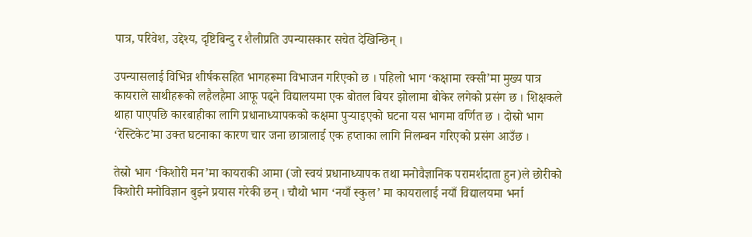पात्र, परिवेश, उद्देश्य, दृष्टिबिन्दु र शैलीप्रति उपन्यासकार सचेत देखिन्छिन् ।

उपन्यासलाई विभिन्न शीर्षकसहित भागहरूमा विभाजन गरिएको छ । पहिलो भाग ‘कक्षामा रक्सी’मा मुख्य पात्र कायराले साथीहरूको लहैलहैमा आफू पढ्ने विद्यालयमा एक बोतल बियर झोलामा बोकेर लगेको प्रसंग छ । शिक्षकले थाहा पाएपछि कारबाहीका लागि प्रधानाध्यापकको कक्षमा पुर्‍याइएको घटना यस भागमा वर्णित छ । दोस्रो भाग ‘रेस्टिकेट’मा उक्त घटनाका कारण चार जना छात्रालाई एक हप्ताका लागि निलम्बन गरिएको प्रसंग आउँछ ।

तेस्रो भाग ‘किशोरी मन’मा कायराकी आमा (जो स्वयं प्रधानाध्यापक तथा मनोवैज्ञानिक परामर्शदाता हुन)ले छोरीको किशोरी मनोविज्ञान बुझ्ने प्रयास गरेकी छन् । चौथो भाग ‘नयाँ स्कुल’ मा कायरालाई नयाँ विद्यालयमा भर्ना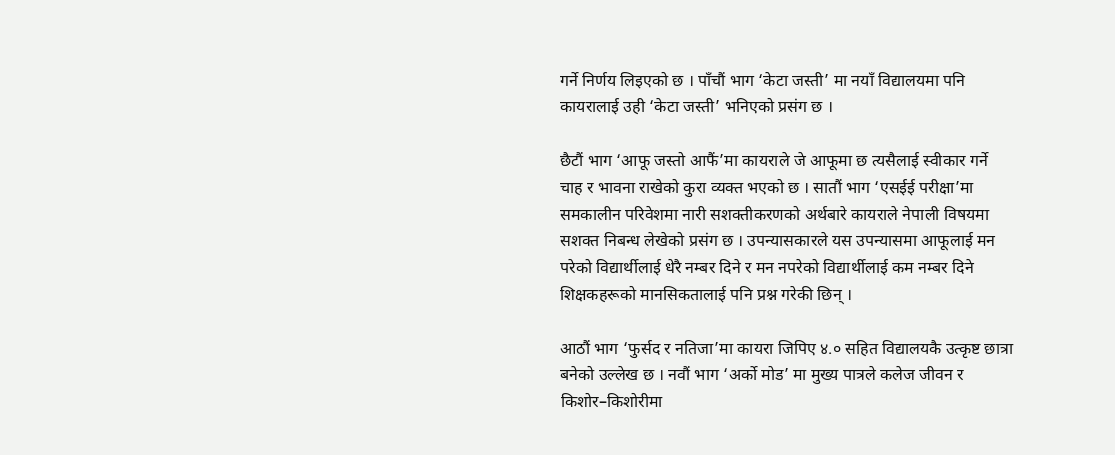गर्ने निर्णय लिइएको छ । पाँचौं भाग ‘केटा जस्ती’ मा नयाँ विद्यालयमा पनि कायरालाई उही ‘केटा जस्ती’ भनिएको प्रसंग छ ।

छैटौं भाग ‘आफू जस्तो आफैं’मा कायराले जे आफूमा छ त्यसैलाई स्वीकार गर्ने चाह र भावना राखेको कुरा व्यक्त भएको छ । सातौं भाग ‘एसईई परीक्षा’मा समकालीन परिवेशमा नारी सशक्तीकरणको अर्थबारे कायराले नेपाली विषयमा सशक्त निबन्ध लेखेको प्रसंग छ । उपन्यासकारले यस उपन्यासमा आफूलाई मन परेको विद्यार्थीलाई धेरै नम्बर दिने र मन नपरेको विद्यार्थीलाई कम नम्बर दिने शिक्षकहरूको मानसिकतालाई पनि प्रश्न गरेकी छिन् ।

आठौं भाग ‘फुर्सद र नतिजा’मा कायरा जिपिए ४.० सहित विद्यालयकै उत्कृष्ट छात्रा बनेको उल्लेख छ । नवौं भाग ‘अर्को मोड’ मा मुख्य पात्रले कलेज जीवन र किशोर–किशोरीमा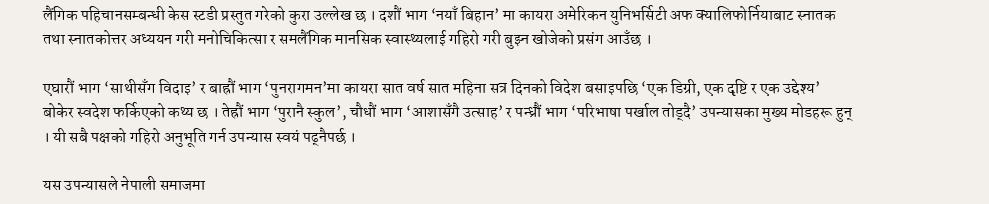लैंगिक पहिचानसम्बन्धी केस स्टडी प्रस्तुत गरेको कुरा उल्लेख छ । दशौं भाग ‘नयाँ बिहान’ मा कायरा अमेरिकन युनिभर्सिटी अफ क्यालिफोर्नियाबाट स्नातक तथा स्नातकोत्तर अध्ययन गरी मनोचिकित्सा र समलैंगिक मानसिक स्वास्थ्यलाई गहिरो गरी बुझ्न खोजेको प्रसंग आउँछ ।

एघारौं भाग ‘साथीसँग विदाइ’ र बाह्रौं भाग ‘पुनरागमन’मा कायरा सात वर्ष सात महिना सत्र दिनको विदेश बसाइपछि ‘एक डिग्री, एक दृष्टि र एक उद्देश्य’ बोकेर स्वदेश फर्किएको कथ्य छ । तेह्रौं भाग ‘पुरानै स्कुल’, चौधौं भाग ‘आशासँगै उत्साह’ र पन्ध्रौं भाग ‘परिभाषा पर्खाल तोड्दै’ उपन्यासका मुख्य मोडहरू हुन् । यी सबै पक्षको गहिरो अनुभूति गर्न उपन्यास स्वयं पढ्नैपर्छ ।

यस उपन्यासले नेपाली समाजमा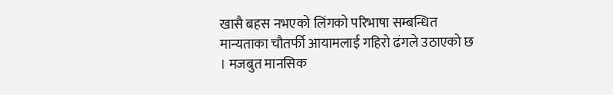खासै बहस नभएको लिंगको परिभाषा सम्बन्धित मान्यताका चौतर्फी आयामलाई गहिरो ढंगले उठाएको छ । मजबुत मानसिक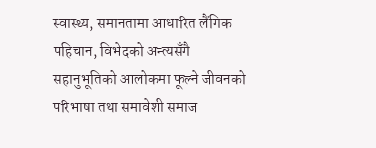स्वास्थ्य, समानतामा आधारित लैंगिक पहिचान, विभेदको अन्त्यसँगै सहानुभूतिको आलोकमा फूल्ने जीवनको परिभाषा तथा समावेशी समाज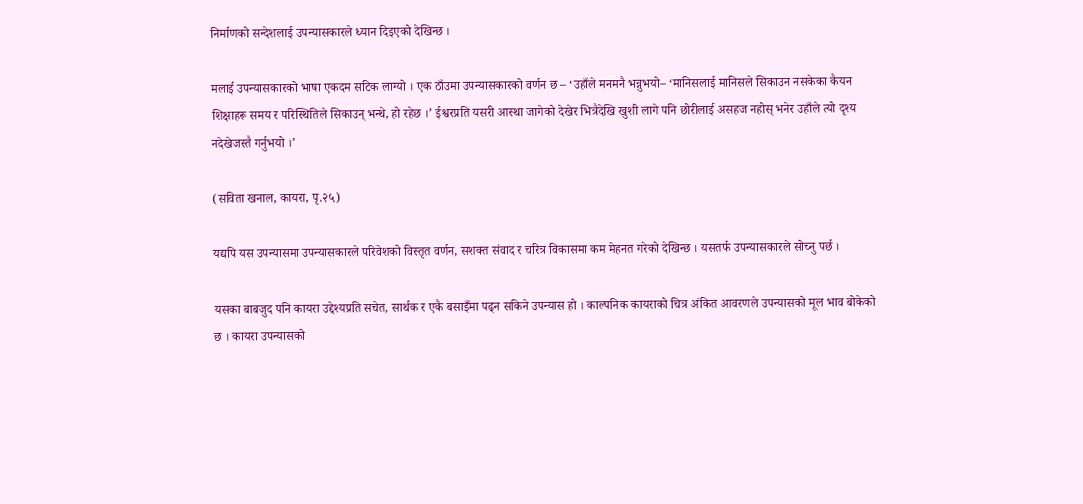निर्माणको सन्देशलाई उपन्यासकारले ध्यान दिइएको देखिन्छ ।

मलाई उपन्यासकारको भाषा एकदम सटिक लाग्यो । एक ठाँउमा उपन्यासकारको वर्णन छ – ‘उहाँले मनमनै भन्नुभयो– ‘मानिसलाई मानिसले सिकाउन नसकेका कैयन शिक्षाहरू समय र परिस्थितिले सिकाउन् भन्थे, हो रहेछ ।’ ईश्वरप्रति यसरी आस्था जागेको देखेर भित्रैदेखि खुशी लागे पनि छोरीलाई असहज नहोस् भनेर उहाँले त्यो दृश्य नदेखेजस्तै गर्नुभयो ।’

(सविता खनाल, कायरा, पृ.२५)

यद्यपि यस उपन्यासमा उपन्यासकारले परिवेशको विस्तृत वर्णन, सशक्त संवाद र चरित्र विकासमा कम मेहनत गरेको देखिन्छ । यसतर्फ उपन्यासकारले सोच्नु पर्छ ।

यसका बाबजुद पनि कायरा उद्देश्यप्रति सचेत, सार्थक र एकै बसाइँमा पढ्न सकिने उपन्यास हो । काल्पनिक कायराको चित्र अंकित आवरणले उपन्यासको मूल भाव बोकेको छ । कायरा उपन्यासको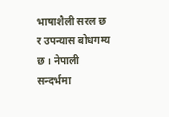भाषाशैली सरल छ र उपन्यास बोधगम्य छ । नेपाली सन्दर्भमा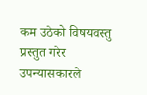कम उठेको विषयवस्तु प्रस्तुत गरेर उपन्यासकारले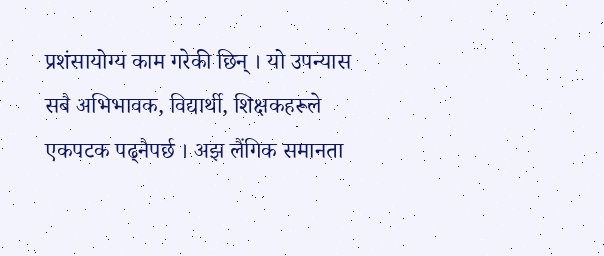प्रशंसायोग्य काम गरेकी छिन् । यो उपन्यास सबै अभिभावक, विद्यार्थी, शिक्षकहरूले एकपटक पढ्नैपर्छ । अझ लैंगिक समानता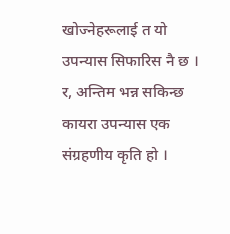खोज्नेहरूलाई त यो उपन्यास सिफारिस नै छ । र, अन्तिम भन्न सकिन्छ कायरा उपन्यास एक संग्रहणीय कृति हो ।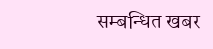सम्बन्धित खबर